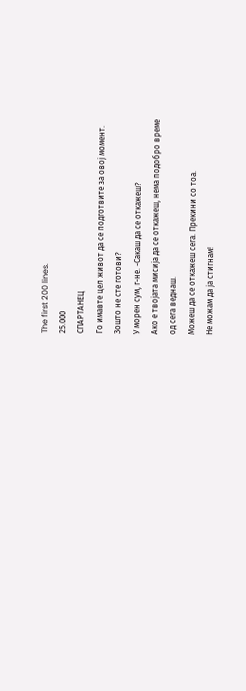The first 200 lines.
25.000
СПАРТАНЕЦ
Го имавте цел живот да се подготвите за овој момент.
Зошто не сте готови?
У морен сум, г-не. -Сакаш да се откажеш?
Ако е твојата мисија да се откажеш, нема подобро време
од сега веднаш.
Можеш да се откажеш сега. Прекини со тоа.
Не можам да ја стигнам!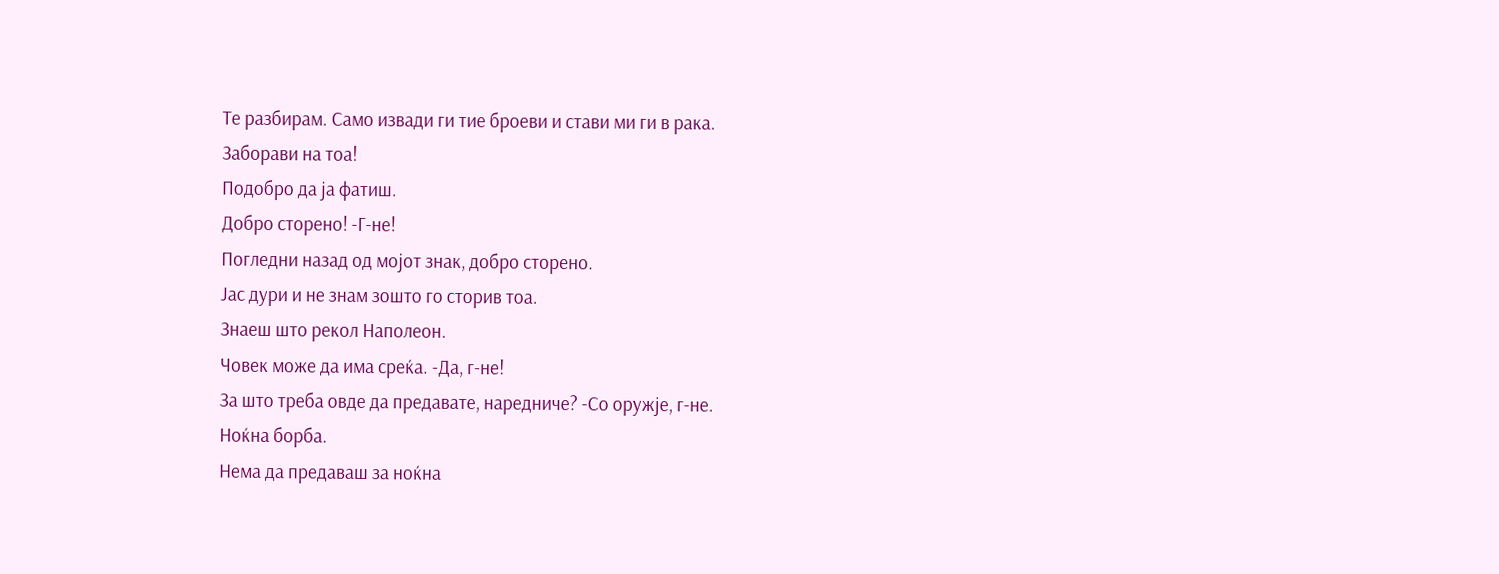Те разбирам. Само извади ги тие броеви и стави ми ги в рака.
Заборави на тоа!
Подобро да ја фатиш.
Добро сторено! -Г-не!
Погледни назад од мојот знак, добро сторено.
Јас дури и не знам зошто го сторив тоа.
Знаеш што рекол Наполеон.
Човек може да има среќа. -Да, г-не!
За што треба овде да предавате, наредниче? -Со оружје, г-не.
Ноќна борба.
Нема да предаваш за ноќна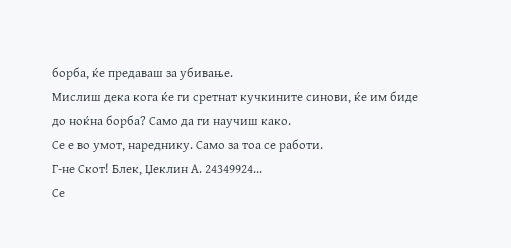борба, ќе предаваш за убивање.
Мислиш дека кога ќе ги сретнат кучкините синови, ќе им биде
до ноќна борба? Само да ги научиш како.
Се е во умот, нареднику. Само за тоа се работи.
Г-не Скот! Блек, Џеклин А. 24349924...
Се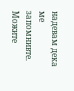надевам дека ме запомнивте. Можите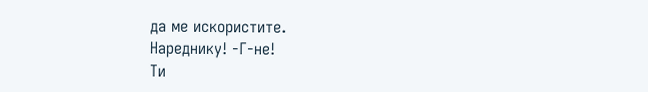да ме искористите.
Нареднику! -Г-не!
Ти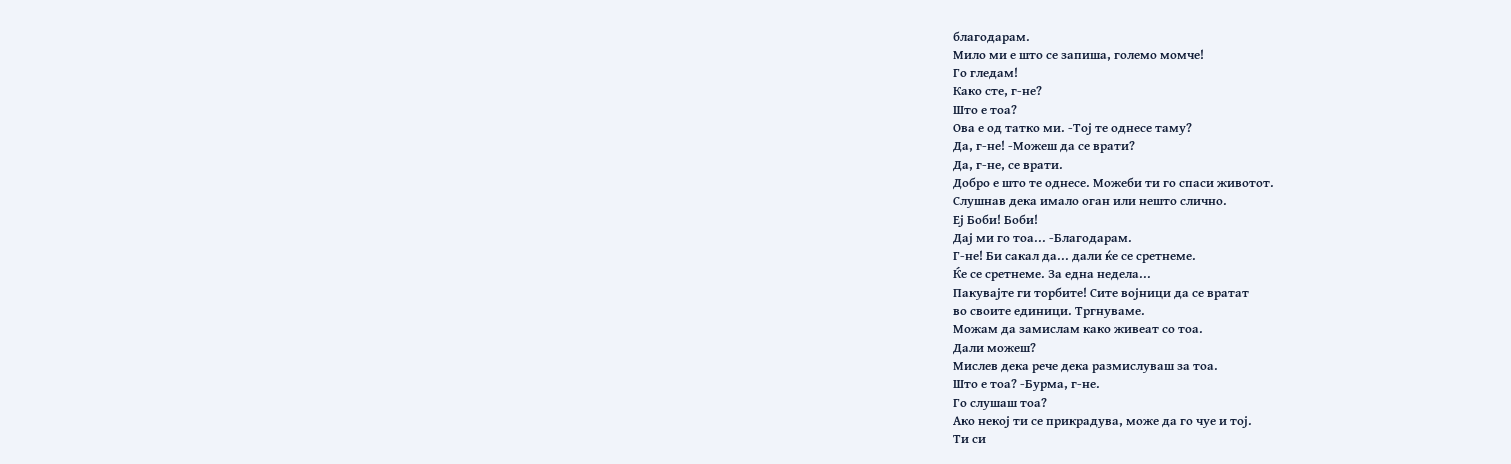благодарам.
Мило ми е што се запиша, големо момче!
Го гледам!
Како сте, г-не?
Што е тоа?
Ова е од татко ми. -Тој те однесе таму?
Да, г-не! -Можеш да се врати?
Да, г-не, се врати.
Добро е што те однесе. Можеби ти го спаси животот.
Слушнав дека имало оган или нешто слично.
Еј Боби! Боби!
Дај ми го тоа... -Благодарам.
Г-не! Би сакал да... дали ќе се сретнеме.
Ќе се сретнеме. За една недела...
Пакувајте ги торбите! Сите војници да се вратат
во своите единици. Тргнуваме.
Можам да замислам како живеат со тоа.
Дали можеш?
Мислев дека рече дека размислуваш за тоа.
Што е тоа? -Бурма, г-не.
Го слушаш тоа?
Ако некој ти се прикрадува, може да го чуе и тој.
Ти си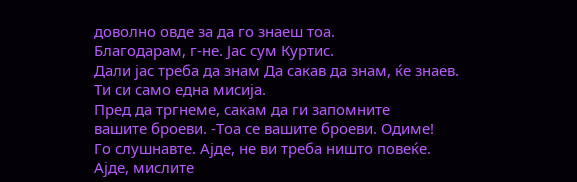доволно овде за да го знаеш тоа.
Благодарам, г-не. Јас сум Куртис.
Дали јас треба да знам Да сакав да знам, ќе знаев.
Ти си само една мисија.
Пред да тргнеме, сакам да ги запомните
вашите броеви. -Тоа се вашите броеви. Одиме!
Го слушнавте. Ајде, не ви треба ништо повеќе.
Ајде, мислите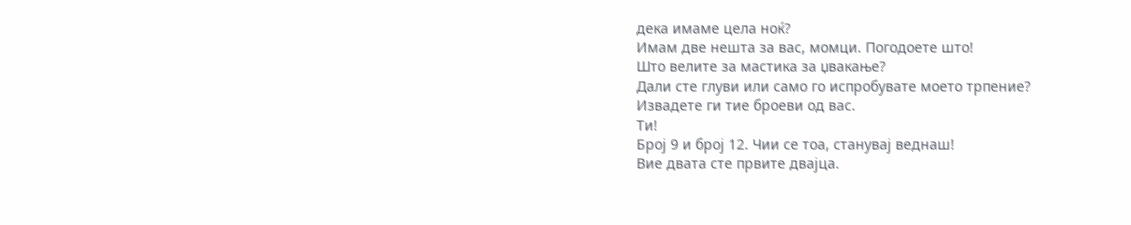дека имаме цела ноќ?
Имам две нешта за вас, момци. Погодоете што!
Што велите за мастика за џвакање?
Дали сте глуви или само го испробувате моето трпение?
Извадете ги тие броеви од вас.
Ти!
Број 9 и број 12. Чии се тоа, станувај веднаш!
Вие двата сте првите двајца.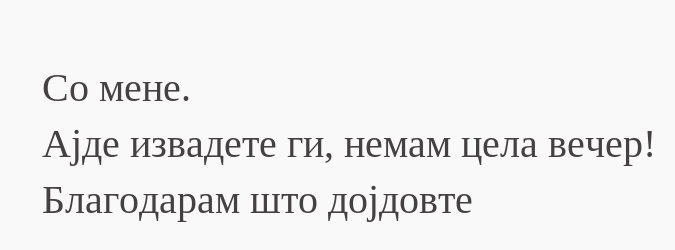Со мене.
Ајде извадете ги, немам цела вечер!
Благодарам што дојдовте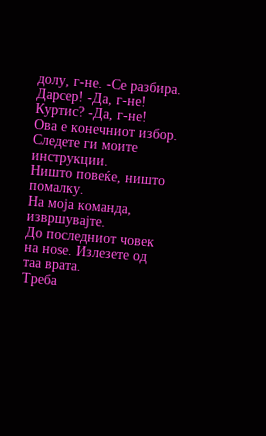долу, г-не. -Се разбира.
Дарсер! -Да, г-не! Куртис? -Да, г-не!
Ова е конечниот избор. Следете ги моите инструкции.
Ништо повеќе, ништо помалку.
На моја команда, извршувајте.
До последниот човек на ноѕе. Излезете од таа врата.
Треба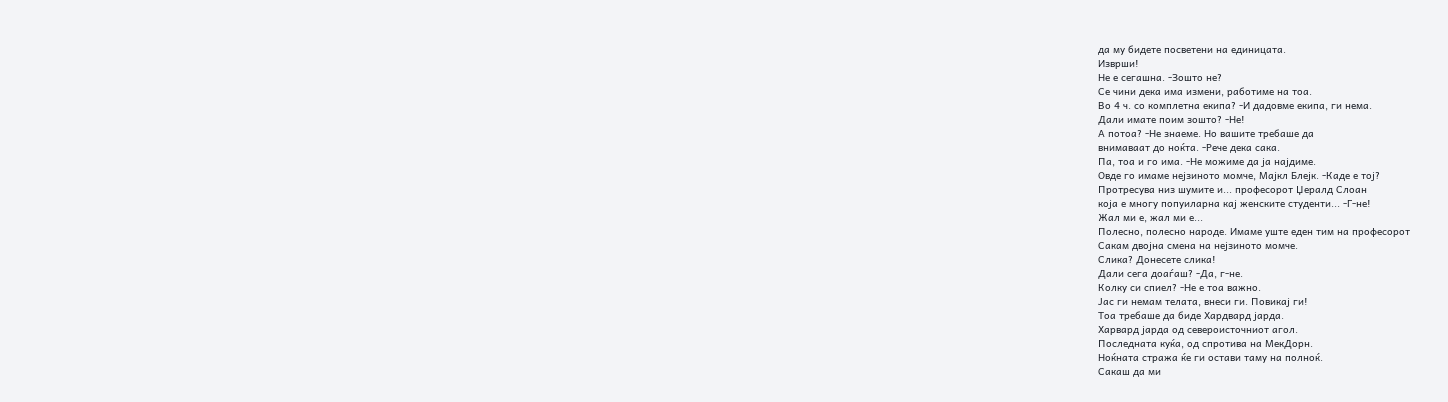да му бидете посветени на единицата.
Изврши!
Не е сегашна. -Зошто не?
Се чини дека има измени, работиме на тоа.
Во 4 ч. со комплетна екипа? -И дадовме екипа, ги нема.
Дали имате поим зошто? -Не!
А потоа? -Не знаеме. Но вашите требаше да
внимаваат до ноќта. -Рече дека сака.
Па, тоа и го има. -Не можиме да ја најдиме.
Овде го имаме нејзиното момче, Мајкл Блејк. -Каде е тој?
Протресува низ шумите и... професорот Џералд Слоан
која е многу попуиларна кај женските студенти... -Г-не!
Жал ми е, жал ми е...
Полесно, полесно народе. Имаме уште еден тим на професорот
Сакам двојна смена на нејзиното момче.
Слика? Донесете слика!
Дали сега доаѓаш? -Да, г-не.
Колку си спиел? -Не е тоа важно.
Јас ги немам телата, внеси ги. Повикај ги!
Тоа требаше да биде Хардвард јарда.
Харвард јарда од североисточниот агол.
Последната куќа, од спротива на МекДорн.
Ноќната стража ќе ги остави таму на полноќ.
Сакаш да ми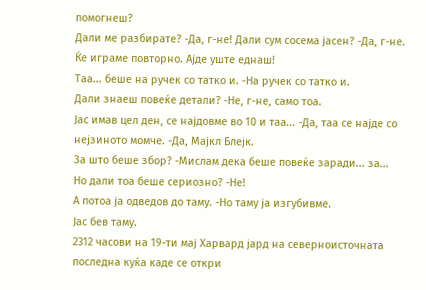помогнеш?
Дали ме разбирате? -Да, г-не! Дали сум сосема јасен? -Да, г-не.
Ќе играме повторно. Ајде уште еднаш!
Таа... беше на ручек со татко и. -На ручек со татко и.
Дали знаеш повеќе детали? -Не, г-не, само тоа.
Јас имав цел ден, се најдовме во 10 и таа... -Да, таа се најде со
нејзиното момче. -Да, Мајкл Блејк.
За што беше збор? -Мислам дека беше повеќе заради... за...
Но дали тоа беше сериозно? -Не!
А потоа ја одведов до таму. -Но таму ја изгубивме.
Јас бев таму.
2312 часови на 19-ти мај Харвард јард на северноисточната
последна куќа каде се откри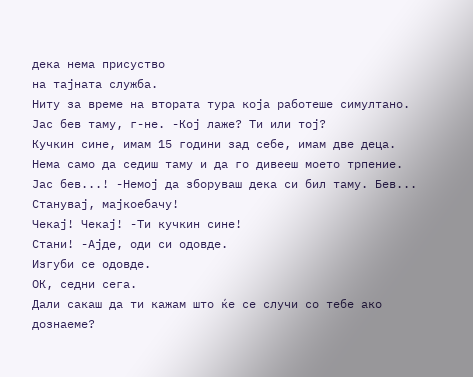дека нема присуство
на тајната служба.
Ниту за време на втората тура која работеше симултано.
Јас бев таму, г-не. -Кој лаже? Ти или тој?
Кучкин сине, имам 15 години зад себе, имам две деца.
Нема само да седиш таму и да го дивееш моето трпение.
Јас бев...! -Немој да зборуваш дека си бил таму. Бев...
Станувај, мајкоебачу!
Чекај! Чекај! -Ти кучкин сине!
Стани! -Ајде, оди си одовде.
Изгуби се одовде.
ОК, седни сега.
Дали сакаш да ти кажам што ќе се случи со тебе ако дознаеме?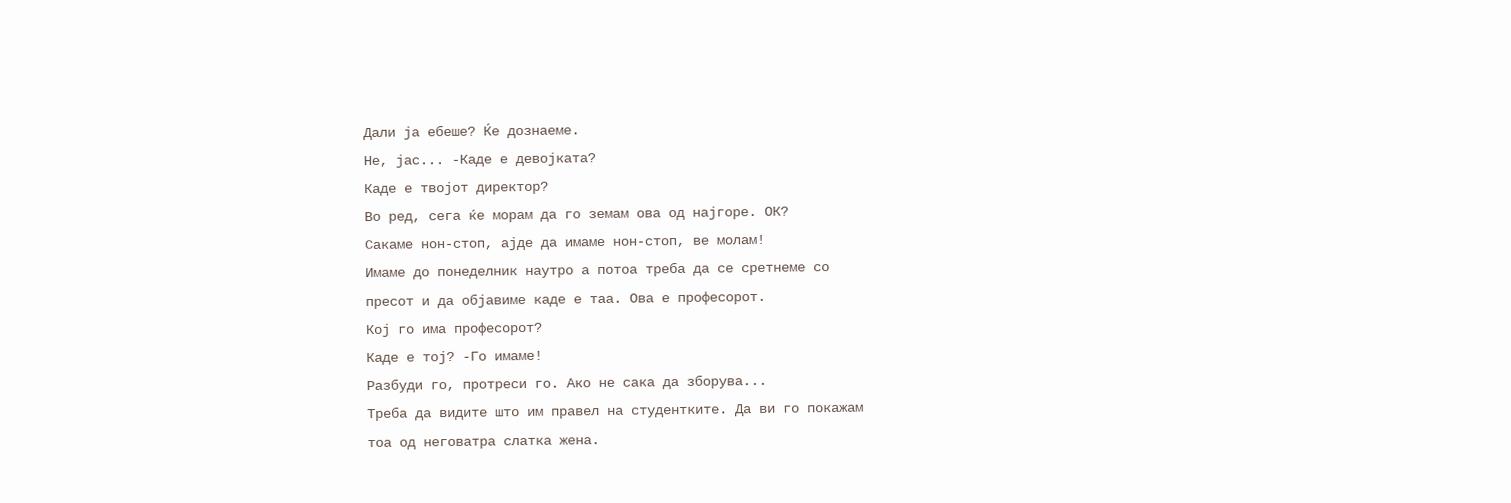Дали ја ебеше? Ќе дознаеме.
Не, јас... -Каде е девојката?
Каде е твојот директор?
Во ред, сега ќе морам да го земам ова од најгоре. ОК?
Сакаме нон-стоп, ајде да имаме нон-стоп, ве молам!
Имаме до понеделник наутро а потоа треба да се сретнеме со
пресот и да објавиме каде е таа. Ова е професорот.
Кој го има професорот?
Каде е тој? -Го имаме!
Разбуди го, протреси го. Ако не сака да зборува...
Треба да видите што им правел на студентките. Да ви го покажам
тоа од неговатра слатка жена.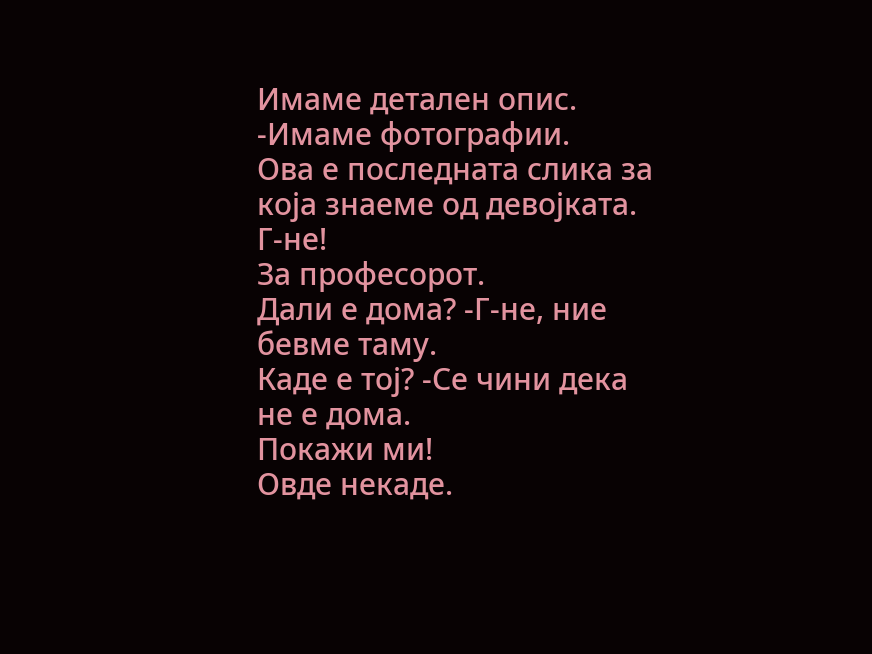Имаме детален опис. -Имаме фотографии.
Ова е последната слика за која знаеме од девојката.
Г-не!
За професорот.
Дали е дома? -Г-не, ние бевме таму.
Каде е тој? -Се чини дека не е дома.
Покажи ми!
Овде некаде.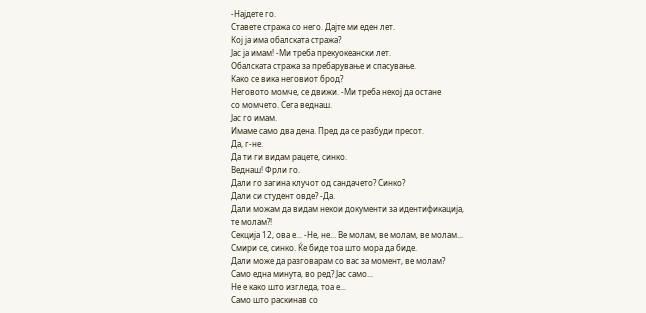-Најдете го.
Ставете стража со него. Дајте ми еден лет.
Кој ја има обалската стража?
Јас ја имам! -Ми треба прекуокеански лет.
Обалската стража за пребарување и спасување.
Како се вика неговиот брод?
Неговото момче, се движи. -Ми треба некој да остане
со момчето. Сега веднаш.
Јас го имам.
Имаме само два дена. Пред да се разбуди пресот.
Да, г-не.
Да ти ги видам рацете, синко.
Веднаш! Фрли го.
Дали го загина клучот од сандачето? Синко?
Дали си студент овде? -Да.
Дали можам да видам некои документи за идентификација,
те молам?!
Секција 12, ова е... -Не, не... Ве молам, ве молам, ве молам...
Смири се, синко. Ќе биде тоа што мора да биде.
Дали може да разговарам со вас за момент, ве молам?
Само една минута, во ред? Јас само...
Не е како што изгледа, тоа е...
Само што раскинав со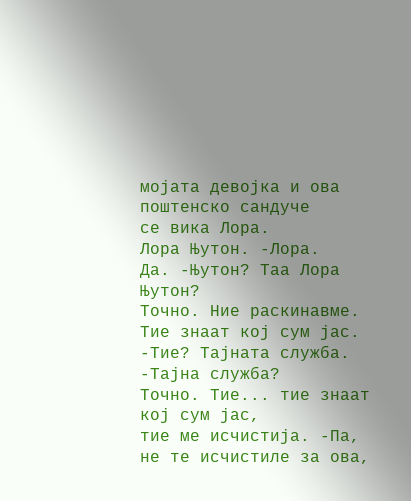мојата девојка и ова поштенско сандуче
се вика Лора.
Лора Њутон. -Лора.
Да. -Њутон? Таа Лора Њутон?
Точно. Ние раскинавме.
Тие знаат кој сум јас. -Тие? Тајната служба. -Тајна служба?
Точно. Тие... тие знаат кој сум јас,
тие ме исчистија. -Па, не те исчистиле за ова,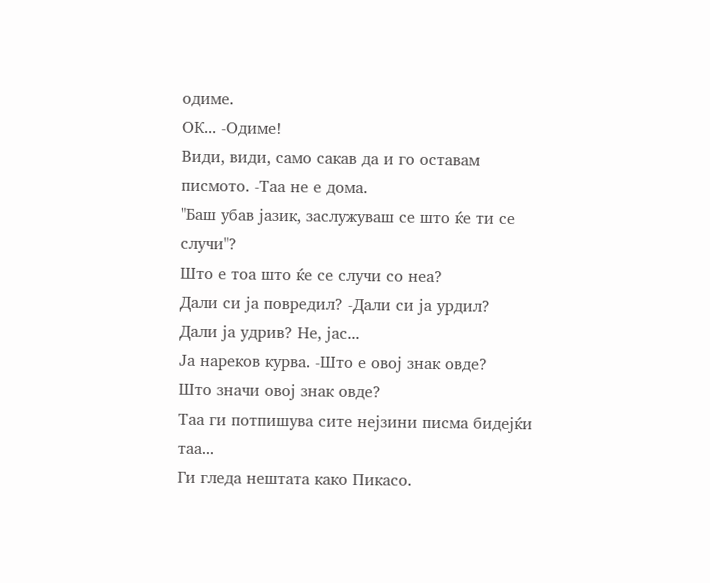одиме.
ОК... -Одиме!
Види, види, само сакав да и го оставам писмото. -Таа не е дома.
"Баш убав јазик, заслужуваш се што ќе ти се случи"?
Што е тоа што ќе се случи со неа?
Дали си ја повредил? -Дали си ја урдил?
Дали ја удрив? Не, јас...
Ја нареков курва. -Што е овој знак овде?
Што значи овој знак овде?
Таа ги потпишува сите нејзини писма бидејќи таа...
Ги гледа нештата како Пикасо.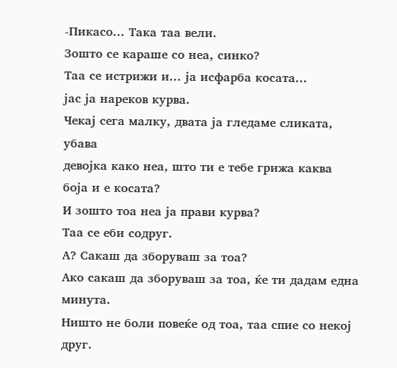-Пикасо... Така таа вели.
Зошто се караше со неа, синко?
Таа се истрижи и... ја исфарба косата...
јас ја нареков курва.
Чекај сега малку, двата ја гледаме сликата, убава
девојка како неа, што ти е тебе грижа каква боја и е косата?
И зошто тоа неа ја прави курва?
Таа се еби содруг.
А? Сакаш да зборуваш за тоа?
Ако сакаш да зборуваш за тоа, ќе ти дадам една минута.
Ништо не боли повеќе од тоа, таа спие со некој друг.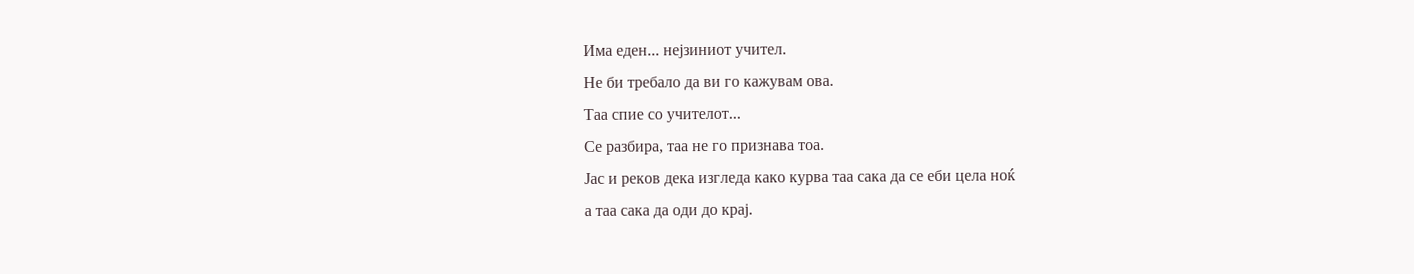Има еден... нејзиниот учител.
Не би требало да ви го кажувам ова.
Таа спие со учителот...
Се разбира, таа не го признава тоа.
Јас и реков дека изгледа како курва таа сака да се еби цела ноќ
а таа сака да оди до крај.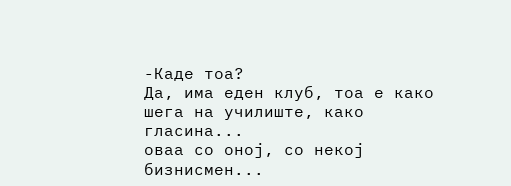-Каде тоа?
Да, има еден клуб, тоа е како шега на училиште, како гласина...
оваа со оној, со некој бизнисмен...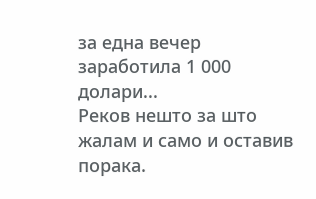за една вечер заработила 1 000 долари...
Реков нешто за што жалам и само и оставив порака.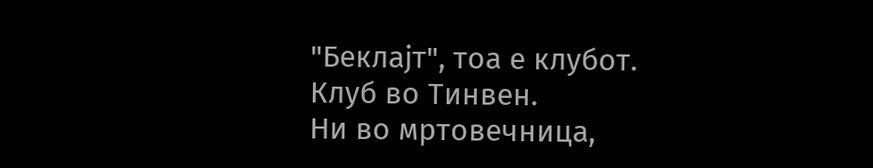"Беклајт", тоа е клубот.
Клуб во Тинвен.
Ни во мртовечница,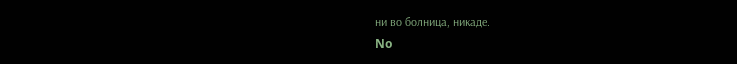ни во болница, никаде.
No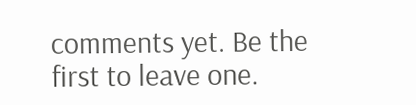comments yet. Be the first to leave one.